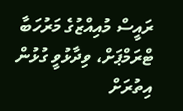ރައީސް މުއިއްޒުގެ މަރުހަބާ ޓްރަމްޕަށް، ވިދާޅުވީ ގުޅުން އިތުރަށް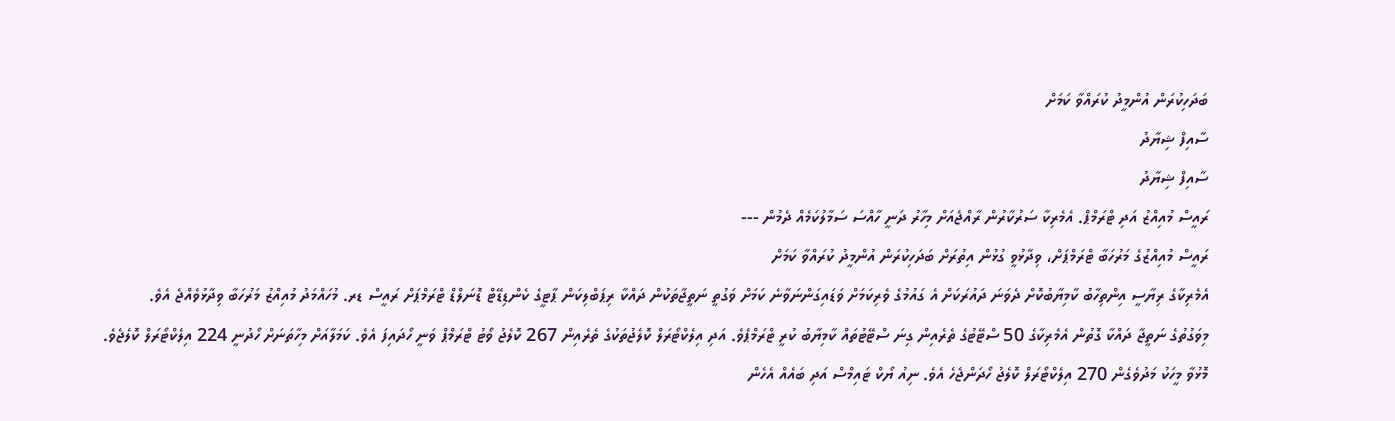ބަދަހިކުރަން އުންމީދު ކުރައްވާ ކަމަށް
ސާއިފް ޝިޔާދު
ސާއިފް ޝިޔާދު
ރައީސް މުއިއްޒު އަދި ޓްރަމްޕް. އެމެރިކާ ސަރުކާރުން ރާއްޖެއަށް މިހާރު ދަނީ ހާއްސަ ސަމާލުކަމެއް ދެމުން ---
ރައީސް މުއިއްޒުގެ މަރުހަބާ ޓްރަމްޕަށް، ވިދާޅުވީ ގުޅުން އިތުރަށް ބަދަހިކުރަން އުންމީދު ކުރައްވާ ކަމަށް
އެމެރިކާގެ ރިޔާސީ އިންތިހާބު ކާމިޔާބުކޮށް ދެވަނަ ދައުރަކަށް އެ ގައުމުގެ ވެރިކަމަށް ވަޑައިގަންނަވާނެ ކަމަށް ވަގުތީ ނަތީޖާތަކުން ދައްކާ ރިޕަބްލިކަން ޕާޓީގެ ކެންޑިޑޭޓް ޑޮނަލްޑް ޓްރަމްޕަށް ރައީސް ޑރ. މުހައްމަދު މުއިއްޒު މަރުހަބާ ވިދާޅުވެއްޖެ އެވެ.
މިވަގުތުގެ ނަތީޖާ ދައްކާ ގޮތުން އެމެރިކާގެ 50 ސްޓޭޓުގެ ތެރެއިން ގިނަ ސްޓޭޓުތައް ކާމިޔާބު ކުރީ ޓްރަމްޕެވެ. އަދި އިލެކްޓޯރަލް ކޮލެޖުތަކުގެ ތެރެއިން 267 ކޮލެޖު ވޯޓު ޓްރަމްޕް ވަނީ ހޯދައިފަ އެވެ. ކަމަލާއަށް މިހާތަނަށް ހޯދުނީ 224 އިލެކްޓޯރަލް ކޮލެޖެވެ.
މޮޅުވާ މީހަކު މަދުވެގެން 270 އިލެކްޓޯރަލް ކޮލެޖު ހޯދަންޖެހެ އެވެ. ނިއު ޔޯކް ޓައިމްސް އަދި ބައެއް އެހެން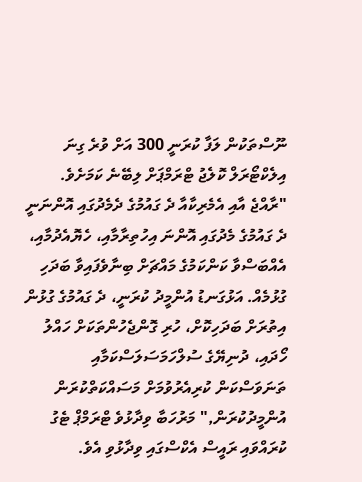ނޫސްތަކުން ލަފާ ކުރަނީ 300 އަށް ވުރެ ގިނަ އިލެކްޓޯރަލް ކޮލެޖު ޓްރަމްޕަށް ލިބޭނެ ކަމަށެވެ.
"ރާއްޖެ އާއި އެމެރިކާއާ ދެ ގައުމުގެ ދެމެދުގައި އޮންނަނީ ދެ ގައުމުގެ މެދުގައި އޮންނަ އިހުތިރާމާއި، ހެޔޮއެދުމާއި، އެއްބަސްވާ ކަންކަމުގެ މައްޗަށް ބިނާވެފައިވާ ބަދަހި ގުޅުމެއް. އަޅުގަނޑު އުންމީދު ކުރަނީ، ދެ ގައުމުގެ ގުޅުން އިތުރަށް ބަދަހިކޮށް، ހުރި ގޮންޖެހުންތަކަށް ހައްލު ހޯދައި، ދުނިޔޭގެ ސުލްހަމަސަލަސްކަމާއި ތަނަވަސްކަން ކުރިއެރުވުމަށް މަސައްކަތްކުރަން އުންމީދުކުރަން," މަރުހަބާ ވިދާޅުވެ ޓްރަމްޕް ޓެގު ކުރައްވައި ރައީސް އެކްސްގައި ވިދާޅުވި އެވެ.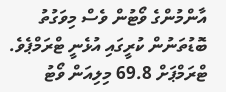އާންމުންގެ ވޯޓުން ވެސް މިވަގުތު ބޮޑުތަނުން ކުރީގައި އުޅެނީ ޓްރަމްޕެވެ. ޓްރަމްޕަށް 69.8 މިލިއަން ވޯޓު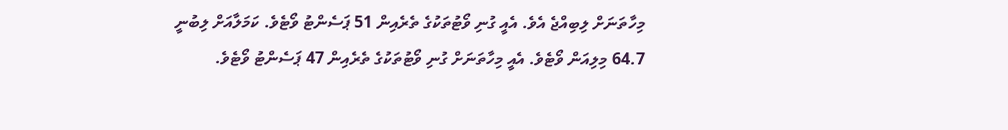މިހާތަނަށް ލިބިއްޖެ އެވެ. އެއީ ގުނި ވޯޓުތަކުގެ ތެރެއިން 51 ޕަސެންޓު ވޯޓެވެ. ކަމަލާއަށް ލިބުނީ 64.7 މިލިއަން ވޯޓެވެ. އެއީ މިހާތަނަށް ގުނި ވޯޓުތަކުގެ ތެރެއިން 47 ޕަސެންޓު ވޯޓެވެ.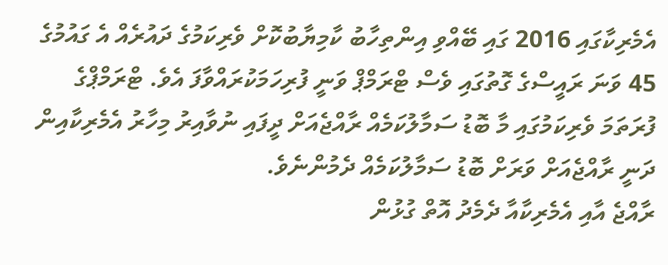އެމެރިކާގައި 2016 ގައި ބޭއްވި އިންތިހާބު ކާމިޔާބުކޮށް ވެރިކަމުގެ ދައުރެއް އެ ގައުމުގެ 45 ވަނަ ރައީސްގެ ގޮތުގައި ވެސް ޓްރަމްޕް ވަނީ ފުރިހަމަކުރައްވާފަ އެވެ. ޓްރަމްޕްގެ ފުރަތަމަ ވެރިކަމުގައި މާ ބޮޑު ސަމާލުކަމެއް ރާއްޖެއަށް ދީފައި ނުވާއިރު މިހާރު އެމެރިކާއިން ދަނީ ރާއްޖެއަށް ވަރަށް ބޮޑު ސަމާލުކަމެއް ދެމުންނެވެ.
ރާއްޖެ އާއި އެމެރިކާއާ ދެމެދު އޮތް ގުޅުން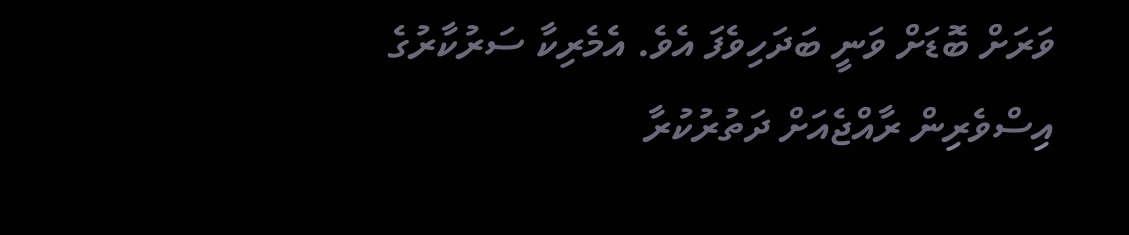ވަރަށް ބޮޑަށް ވަނީ ބަދަހިވެފަ އެވެ. އެމެރިކާ ސަރުކާރުގެ އިސްވެރިން ރާއްޖެއަށް ދަތުރުކުރާ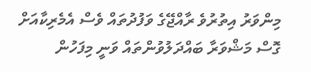މިންވަރު އިތުރުވެ ރާއްޖޭގެ ވަފުދުތައް ވެސް އެމެރިކާއަށް ގޮސް މަޝްވަރާ ބައްދަލުވުންތައް ވަނީ މިފަހުން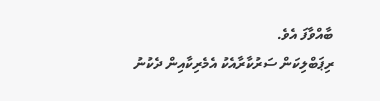ބާއްވާފަ އެވެ.
ރިޕަބްލިކަން ސަރުކާރާއެކު އެމެރިކާއިން ދެކުނު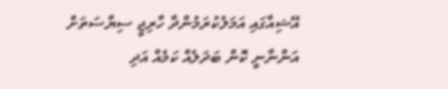އޭޝިއާގައި އަމަލުކުރަމުންދާ ހާރިޖީ ސިޔާސަތަށް އަންނާނީ ކޮން ބަދަލެއް ކަމެއް އަދި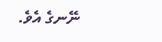ނޭނގެ އެވެ.